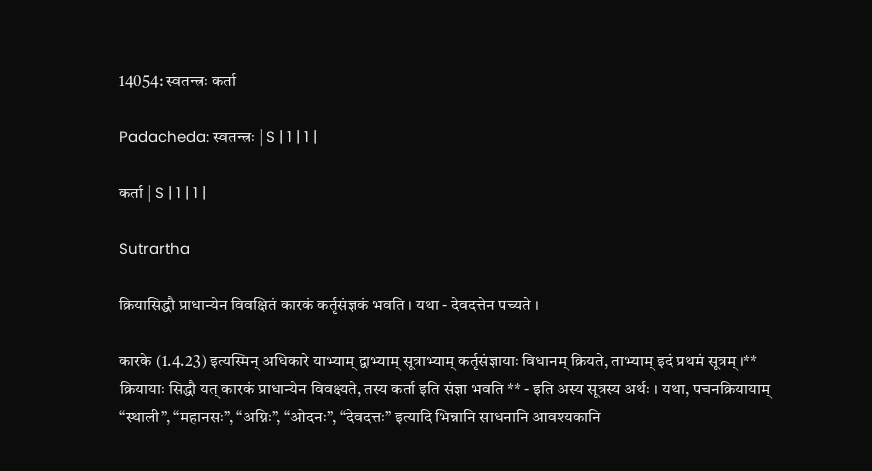14054: स्वतन्त्रः कर्ता

Padacheda: स्वतन्त्रः | S | 1 | 1 |

कर्ता | S | 1 | 1 |

Sutrartha

क्रियासिद्धौ प्राधान्येन विवक्षितं कारकं कर्तृसंज्ञकं भवति । यथा - देवदत्तेन पच्यते ।

कारके (1.4.23) इत्यस्मिन् अधिकारे याभ्याम् द्वाभ्याम् सूत्राभ्याम् कर्तृसंज्ञायाः विधानम् क्रियते, ताभ्याम् इदं प्रथमं सूत्रम् ।** क्रियायाः सिद्धौ यत् कारकं प्राधान्येन विवक्ष्यते, तस्य कर्ता इति संज्ञा भवति ** - इति अस्य सूत्रस्य अर्थः । यथा, पचनक्रियायाम् “स्थाली”, “महानसः”, “अग्निः”, “ओदनः”, “देवदत्तः” इत्यादि भिन्नानि साधनानि आवश्यकानि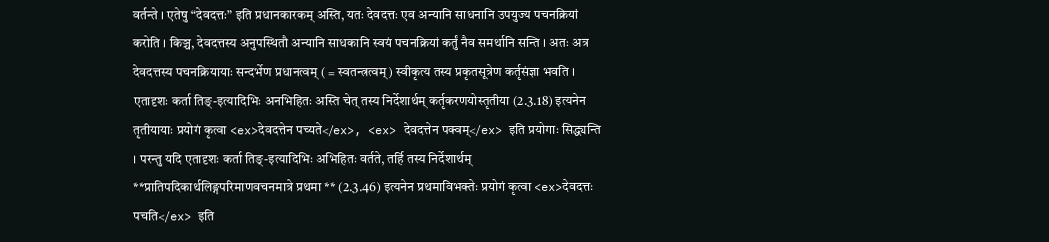वर्तन्ते । एतेषु “देवदत्तः” इति प्रधानकारकम् अस्ति, यतः देवदत्तः एव अन्यानि साधनानि उपयुज्य पचनक्रियां करोति । किञ्च, देवदत्तस्य अनुपस्थितौ अन्यानि साधकानि स्वयं पचनक्रियां कर्तुं नैव समर्थानि सन्ति । अतः अत्र देवदत्तस्य पचनक्रियायाः सन्दर्भेण प्रधानत्वम् ( = स्वतन्त्रत्वम्) स्वीकृत्य तस्य प्रकृतसूत्रेण कर्तृसंज्ञा भवति । एतादृशः कर्ता तिङ्-इत्यादिभिः अनभिहितः अस्ति चेत् तस्य निर्देशार्थम् कर्तृकरणयोस्तृतीया (2.3.18) इत्यनेन तृतीयायाः प्रयोगं कृत्वा <ex>देवदत्तेन पच्यते</ex>, <ex> देवदत्तेन पक्वम्</ex> इति प्रयोगाः सिद्ध्यन्ति । परन्तु यदि एतादृशः कर्ता तिङ्-इत्यादिभिः अभिहितः वर्तते, तर्हि तस्य निर्देशार्थम् **प्रातिपदिकार्थलिङ्गपरिमाणवचनमात्रे प्रथमा ** (2.3.46) इत्यनेन प्रथमाविभक्तेः प्रयोगं कृत्वा <ex>देवदत्तः पचति</ex> इति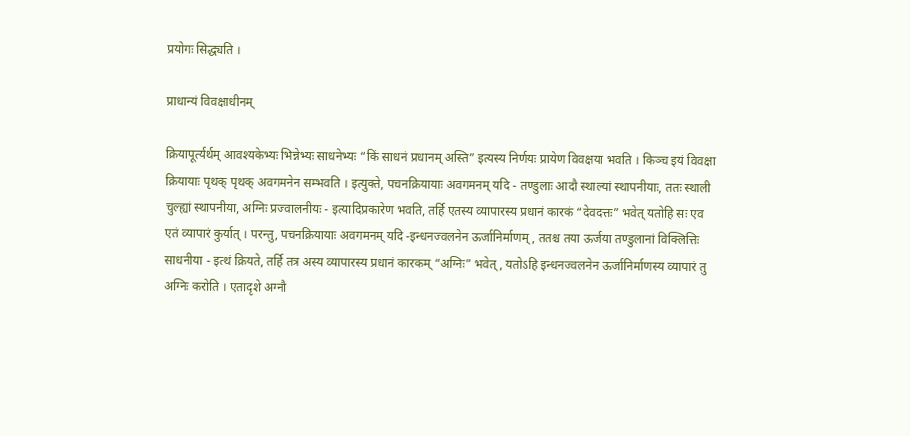प्रयोगः सिद्ध्यति ।

प्राधान्यं विवक्षाधीनम्

क्रियापूर्त्यर्थम् आवश्यकेभ्यः भिन्नेभ्यः साधनेभ्यः “किं साधनं प्रधानम् अस्ति” इत्यस्य निर्णयः प्रायेण विवक्षया भवति । किञ्च इयं विवक्षा क्रियायाः पृथक् पृथक् अवगमनेन सम्भवति । इत्युक्ते, पचनक्रियायाः अवगमनम् यदि - तण्डुलाः आदौ स्थाल्यां स्थापनीयाः, ततः स्थाली चुल्ह्यां स्थापनीया, अग्निः प्रज्वालनीयः - इत्यादिप्रकारेण भवति, तर्हि एतस्य व्यापारस्य प्रधानं कारकं “देवदत्तः” भवेत् यतोहि सः एव एतं व्यापारं कुर्यात् । परन्तु, पचनक्रियायाः अवगमनम् यदि -इन्धनज्वलनेन ऊर्जानिर्माणम्, ततश्च तया ऊर्जया तण्डुलानां विक्लित्तिः साधनीया - इत्थं क्रियते, तर्हि तत्र अस्य व्यापारस्य प्रधानं कारकम् “अग्निः” भवेत्, यतोऽहि इन्धनज्वलनेन ऊर्जानिर्माणस्य व्यापारं तु अग्निः करोति । एतादृशे अग्नौ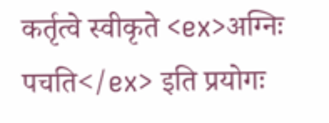कर्तृत्वे स्वीकृते <ex>अग्निः पचति</ex> इति प्रयोगः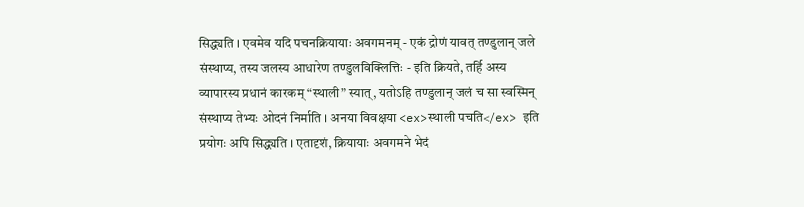सिद्ध्यति । एवमेव यदि पचनक्रियायाः अवगमनम् - एकं द्रोणं यावत् तण्डुलान् जले संस्थाप्य, तस्य जलस्य आधारेण तण्डुलविक्लित्तिः - इति क्रियते, तर्हि अस्य व्यापारस्य प्रधानं कारकम् “स्थाली” स्यात्, यतोऽहि तण्डुलान् जलं च सा स्वस्मिन् संस्थाप्य तेभ्यः ओदनं निर्माति । अनया विवक्षया <ex>स्थाली पचति</ex> इति प्रयोगः अपि सिद्ध्यति । एतादृशं, क्रियायाः अवगमने भेदं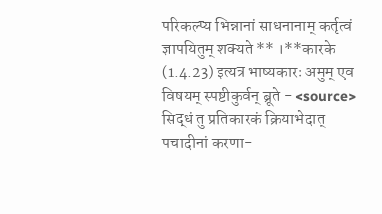परिकल्प्य भिन्नानां साधनानाम् कर्तृत्वं ज्ञापयितुम् शक्यते ** ।**कारके (1.4.23) इत्यत्र भाष्यकारः अमुम् एव विषयम् स्पष्टीकुर्वन् ब्रूते - <source> सिद्धं तु प्रतिकारकं क्रियाभेदात् पचादीनां करणा-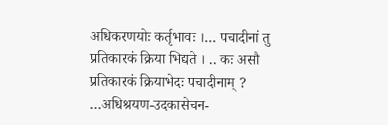अधिकरणयोः कर्तृभावः ।… पचादीनां तु प्रतिकारकं क्रिया भिद्यते । .. कः असौ प्रतिकारकं क्रियाभेदः पचादीनाम् ? …अधिश्रयण-उदकासेचन-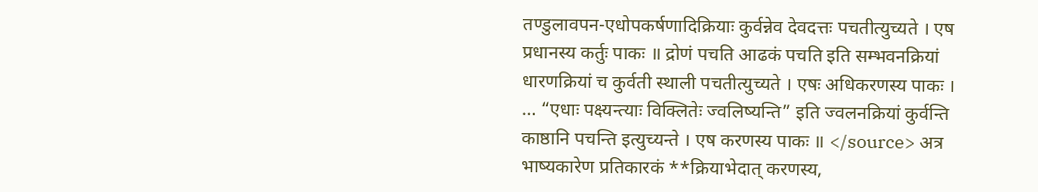तण्डुलावपन-एधोपकर्षणादिक्रियाः कुर्वन्नेव देवदत्तः पचतीत्युच्यते । एष प्रधानस्य कर्तुः पाकः ॥ द्रोणं पचति आढकं पचति इति सम्भवनक्रियां धारणक्रियां च कुर्वती स्थाली पचतीत्युच्यते । एषः अधिकरणस्य पाकः । … “एधाः पक्ष्यन्त्याः विक्लितेः ज्वलिष्यन्ति” इति ज्वलनक्रियां कुर्वन्ति काष्ठानि पचन्ति इत्युच्यन्ते । एष करणस्य पाकः ॥ </source> अत्र भाष्यकारेण प्रतिकारकं **क्रियाभेदात् करणस्य,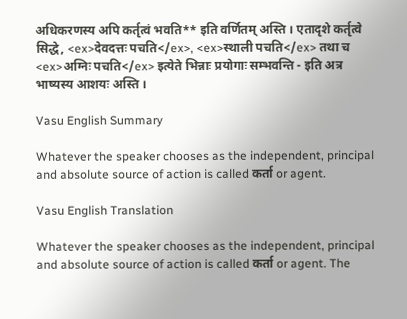अधिकरणस्य अपि कर्तृत्वं भवति** इति वर्णितम् अस्ति । एतादृशे कर्तृत्वे सिद्धे, <ex>देवदत्तः पचति</ex>, <ex>स्थाली पचति</ex> तथा च <ex>अग्निः पचति</ex> इत्येते भिन्नाः प्रयोगाः सम्भवन्ति - इति अत्र भाष्यस्य आशयः अस्ति ।

Vasu English Summary

Whatever the speaker chooses as the independent, principal and absolute source of action is called कर्ता or agent.

Vasu English Translation

Whatever the speaker chooses as the independent, principal and absolute source of action is called कर्ता or agent. The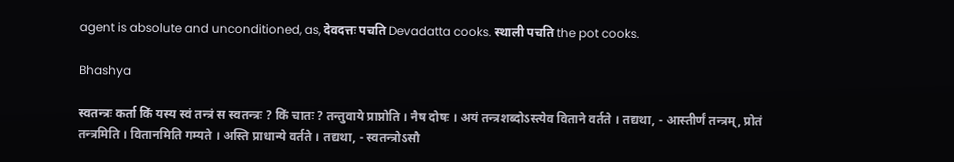agent is absolute and unconditioned, as, देवदत्तः पचति Devadatta cooks. स्थाली पचति the pot cooks.

Bhashya

स्वतन्त्रः कर्ता किं यस्य स्वं तन्त्रं स स्वतन्त्रः ? किं चातः ? तन्तुवाये प्राप्नोति । नैष दोषः । अयं तन्त्रशब्दोऽस्त्येव विताने वर्तते । तद्यथा, - आस्तीर्णं तन्त्रम्, प्रोतं तन्त्रमिति । वितानमिति गम्यते । अस्ति प्राधान्ये वर्तते । तद्यथा, - स्वतन्त्रोऽसौ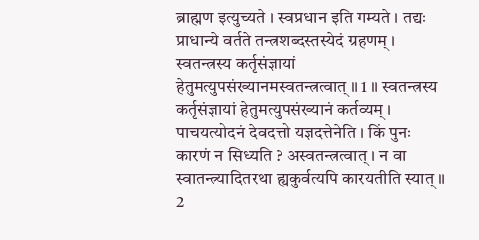ब्राह्मण इत्युच्यते । स्वप्रधान इति गम्यते । तद्यः प्राधान्ये वर्तते तन्त्रशब्दस्तस्येदं ग्रहणम् । स्वतन्त्रस्य कर्तृसंज्ञायां हेतुमत्युपसंख्यानमस्वतन्त्रत्वात् ॥ 1 ॥ स्वतन्त्रस्य कर्तृसंज्ञायां हेतुमत्युपसंख्यानं कर्तव्यम् । पाचयत्योदनं देवदत्तो यज्ञदत्तेनेति । किं पुनः कारणं न सिध्यति ? अस्वतन्त्रत्वात् । न वा स्वातन्त्र्यादितरथा ह्यकुर्वत्यपि कारयतीति स्यात् ॥ 2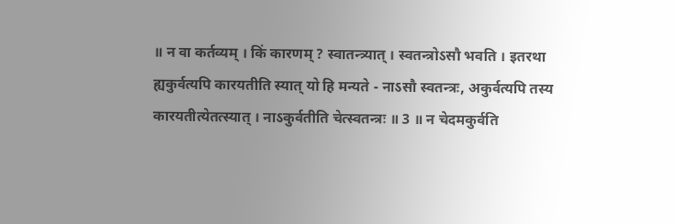॥ न वा कर्तव्यम् । किं कारणम् ? स्वातन्त्र्यात् । स्वतन्त्रोऽसौ भवति । इतरथा ह्यकुर्वत्यपि कारयतीति स्यात् यो हि मन्यते - नाऽसौ स्वतन्त्रः, अकुर्वत्यपि तस्य कारयतीत्येतत्स्यात् । नाऽकुर्वतीति चेत्स्वतन्त्रः ॥ 3 ॥ न चेदमकुर्वति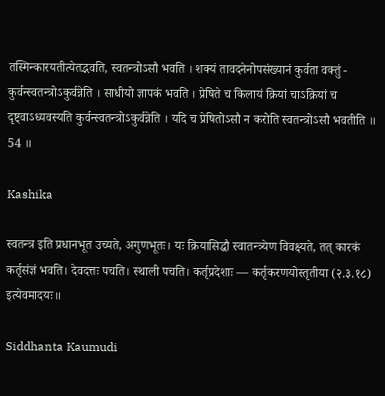तस्मिन्कारयतीत्येतद्भवति, स्वतन्त्रोऽसौ भवति । शक्यं तावदनेनोपसंख्यानं कुर्वता वक्तुं - कुर्वन्स्वतन्त्रोऽकुर्वन्नेति । साधीयो ज्ञापकं भवति । प्रेषिते च किलायं क्रियां चाऽक्रियां च दृष्ट्वाऽध्यवस्यति कुर्वन्स्वतन्त्रोऽकुर्वन्नेति । यदि च प्रेषितोऽसौ न करोति स्वतन्त्रोऽसौ भवतीति ॥ 54 ॥

Kashika

स्वतन्त्र इति प्रधानभूत उच्यते, अगुणभूतः। यः क्रियासिद्धौ स्वातन्त्र्येण विवक्ष्यते, तत् कारकं कर्तृसंज्ञं भवति। देवदत्तः पचति। स्थाली पचति। कर्तृप्रदेशाः — कर्तृकरणयोस्तृतीया (२.३.१८) इत्येवमादयः॥

Siddhanta Kaumudi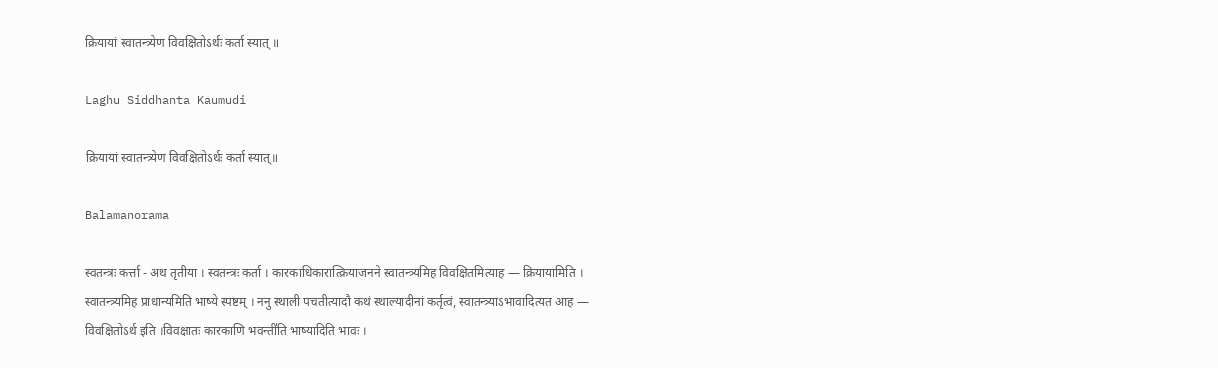क्रियायां स्वातन्त्र्येण विवक्षितोऽर्थः कर्ता स्यात् ॥

Laghu Siddhanta Kaumudi

क्रियायां स्वातन्त्र्येण विवक्षितोऽर्थः कर्ता स्यात्॥

Balamanorama

स्वतन्त्रः कर्त्ता - अथ तृतीया । स्वतन्त्रः कर्ता । कारकाधिकारात्क्रियाजनने स्वातन्त्र्यमिह विवक्षितमित्याह — क्रियायामिति । स्वातन्त्र्यमिह प्राधान्यमिति भाष्ये स्पष्टम् । ननु स्थाली पचतीत्यादौ कथं स्थाल्यादीनां कर्तृत्वं, स्वातन्त्र्याऽभावादित्यत आह — विवक्षितोऽर्थ इति ।विवक्षातः कारकाणि भवन्ती॑ति भाष्यादिति भावः ।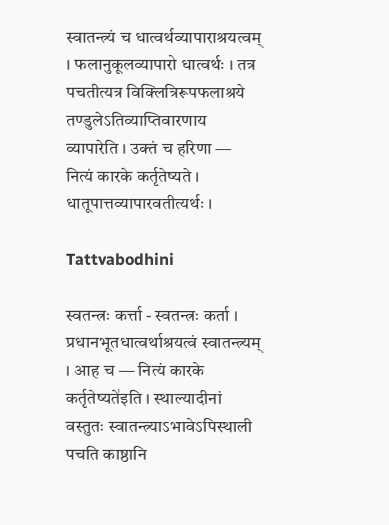स्वातन्त्र्यं च धात्वर्थव्यापाराश्रयत्वम् । फलानुकूलव्यापारो धात्वर्थः । तत्र पचतीत्यत्र विक्लित्रिरूपफलाश्रये तण्डुलेऽतिव्याप्तिवारणाय व्यापारेति । उक्तं च हरिणा — नित्यं कारके कर्तृतेष्यते । धातूपात्तव्यापारवतीत्यर्थः ।

Tattvabodhini

स्वतन्त्रः कर्त्ता - स्वतन्त्रः कर्ता । प्रधानभूतधात्वर्थाश्रयत्वं स्वातन्त्र्यम् । आह च — नित्यं कारके कर्तृतेष्यते॑इति । स्थाल्यादीनां वस्तुतः स्वातन्त्र्याऽभावेऽपिस्थाली पचति काष्ठानि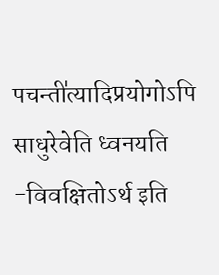पचन्ती॑त्यादिप्रयोगोऽपि साधुरेवेति ध्वनयति -विवक्षितोऽर्थ इति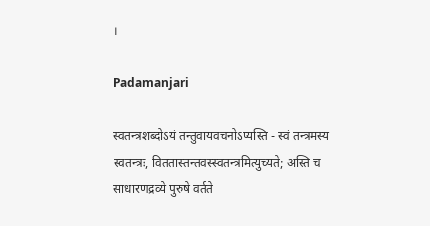।

Padamanjari

स्वतन्त्रशब्दोऽयं तन्तुवायवचनोऽप्यस्ति - स्वं तन्त्रमस्य स्वतन्त्रः, विततास्तन्तवस्स्वतन्त्रमित्युच्यते; अस्ति च साधारणद्रव्ये पुरुषे वर्तते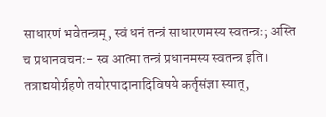साधारणं भवेतन्त्रम्, स्वं धनं तन्त्रं साधारणमस्य स्वतन्त्रः; अस्ति च प्रधानवचनः- स्व आत्मा तन्त्रं प्रधानमस्य स्वतन्त्र इति। तत्राद्ययोर्ग्रहणे तयोरपादानादिविषये कर्तृसंज्ञा स्यात्,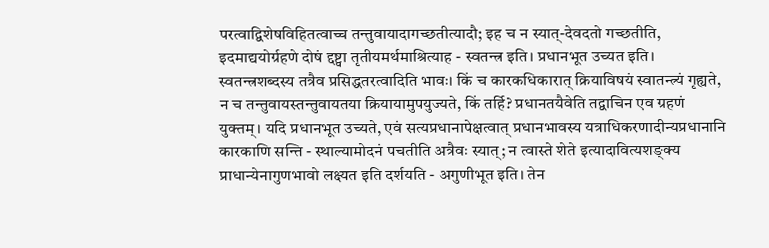परत्वाद्विशेषविहितत्वाच्च तन्तुवायादागच्छतीत्यादौ; इह च न स्यात्-देवदतो गच्छतीति, इदमाद्ययोर्ग्रहणे दोषं द्दष्ट्वा तृतीयमर्थमाश्रित्याह - स्वतन्त्र इति। प्रधानभूत उच्यत इति। स्वतन्त्रशब्दस्य तत्रैव प्रसिद्धतरत्वादिति भावः। किं च कारकधिकारात् क्रियाविषयं स्वातन्त्र्यं गृह्यते, न च तन्तुवायस्तन्तुवायतया क्रियायामुपयुज्यते, किं तर्हि? प्रधानतयैवेति तद्वाचिन एव ग्रहणं युक्तम्। यदि प्रधानभूत उच्यते, एवं सत्यप्रधानापेक्षत्वात् प्रधानभावस्य यत्राधिकरणादीन्यप्रधानानि कारकाणि सन्ति - स्थाल्यामोदनं पचतीति अत्रैवः स्यात्; न त्वास्ते शेते इत्यादावित्यशङ्क्य प्राधान्येनागुणभावो लक्ष्यत इति दर्शयति - अगुणीभूत इति। तेन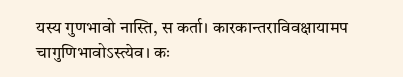यस्य गुणभावो नास्ति, स कर्ता। कारकान्तराविवक्षायामप चागुणिभावोऽस्त्येव। कः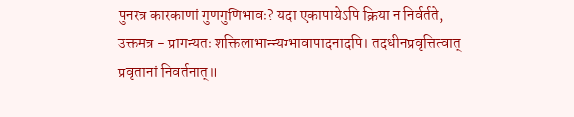पुनरत्र कारकाणां गुणगुणिभावः? यदा एकापायेऽपि क्रिया न निर्वर्तते, उक्तमत्र - प्रागन्यतः शक्तिलाभान्न्यग्भावापादनादपि। तदधीनप्रवृत्तित्वात् प्रवृतानां निवर्तनात्॥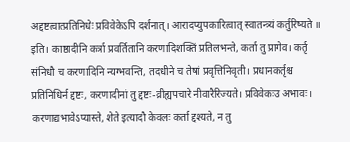अद्दष्टत्वात्प्रतिनिधेः प्रविवेकेऽपि दर्शनात्। आरादप्युपकारित्वात् स्वातन्त्र्यं कर्तुरिष्यते ॥ इति। काष्ठादीनि कर्त्रा प्रवर्तितानि करणादिशक्तिं प्रतिलभन्ते, कर्ता तु प्रागेव। कर्तृ संनिधौ च करणादिनि न्यग्भवन्ति, तदधीने च तेषां प्रवृत्तिनिवृती। प्रधानकर्तृश्च प्रतिनिधिर्न द्दष्टः, करणादीनां तु द्दष्टः-व्रीह्यपचारे नीवारैरिज्यते। प्रविवेकःउ अभावः। करणाद्यभावेऽप्यास्ते, शेते इत्यादौ केवलः कर्ता द्दश्यते, न तु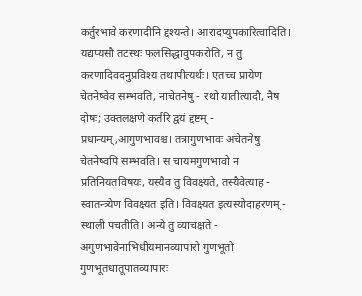कर्तुरभावे करणादीनि द्दश्यन्ते। आरादप्युपकारित्वादिति। यद्यप्यसौ तटस्थः फलसिद्धावुपकरोति, न तु करणादिवदनुप्रविश्य तथापीत्यर्थः। एतच्च प्रायेण चेतनेष्वेव सम्भवति, नाचेतनेषु - रथो यातीत्यादौ, नैष दोषः; उक्तलक्षणे कर्तरि द्वयं द्दष्टम् - प्रधान्यम्,आगुणभावश्च। तत्रागुणभावः अचेतनेषु चेतनेष्वपि सम्भवति। स चायमगुणभावो न प्रतिनियतविषयः, यस्यैव तु विवक्ष्यते, तस्यैवेत्याह - स्वातन्त्र्येण विवक्ष्यत इति। विवक्ष्यत इत्यस्योदाहरणम् - स्थाली पचतीति। अन्ये तु व्याचक्षते - अगुणभावेनाभिधीयमानव्यापारो गुणभूतो गुणभूतधातूपातव्यापारः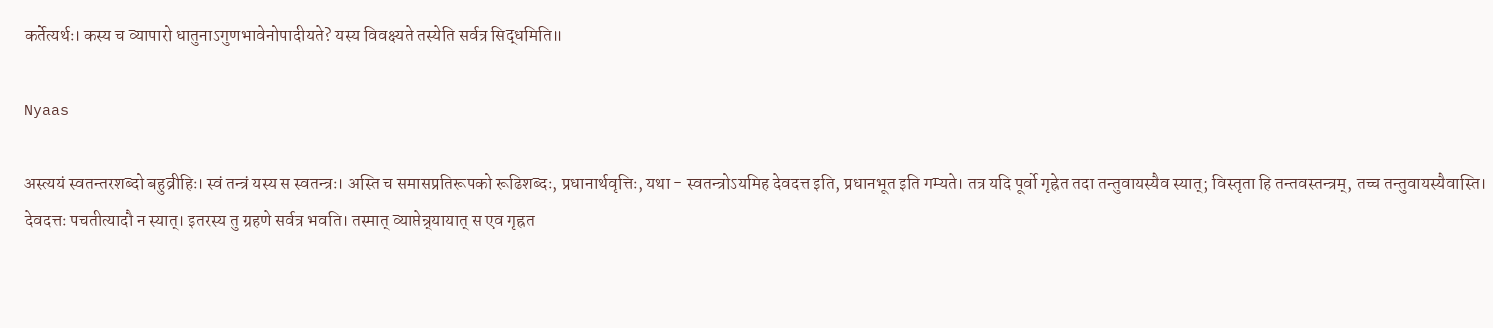कर्तेत्यर्थः। कस्य च व्यापारो धातुनाऽगुणभावेनोपादीयते? यस्य विवक्ष्यते तस्येति सर्वत्र सिद्धमिति॥

Nyaas

अस्त्ययं स्वतन्तरशब्दो बहुव्रीहिः। स्वं तन्त्रं यस्य स स्वतन्त्रः। अस्ति च समासप्रतिरूपको रूढिशब्दः, प्रधानार्थवृत्तिः, यथा - स्वतन्त्रोऽयमिह देवदत्त इति, प्रधानभूत इति गम्यते। तत्र यदि पूर्वो गृह्रेत तदा तन्तुवायस्यैव स्यात्; विस्तृता हि तन्तवस्तन्त्रम्, तच्च तन्तुवायस्यैवास्ति। देवदत्तः पचतीत्यादौ न स्यात्। इतरस्य तु ग्रहणे सर्वत्र भवति। तस्मात् व्याप्तेन्र्यायात् स एव गृह्रत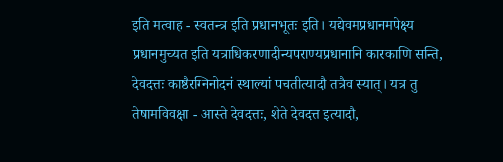इति मत्वाह - स्वतन्त्र इति प्रधानभूतः इति। यद्येवमप्रधानमपेक्ष्य प्रधानमुच्यत इति यत्राधिकरणादीन्यपराण्यप्रधानानि कारकाणि सन्ति, देवदत्तः काष्ठैरग्निनोदनं स्थाल्यां पचतीत्यादौ तत्रैव स्यात्। यत्र तु तेषामविवक्षा - आस्ते देवदत्तः, शेते देवदत्त इत्यादौ,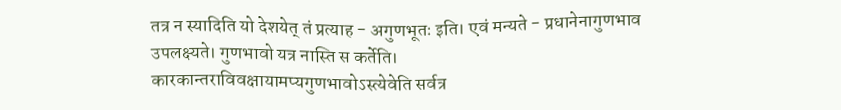तत्र न स्यादिति यो देशयेत् तं प्रत्याह - अगुणभूतः इति। एवं मन्यते - प्रधानेनागुणभाव उपलक्ष्यते। गुणभावो यत्र नास्ति स कर्तेति। कारकान्तराविवक्षायामप्यगुणभावोऽस्त्येवेति सर्वत्र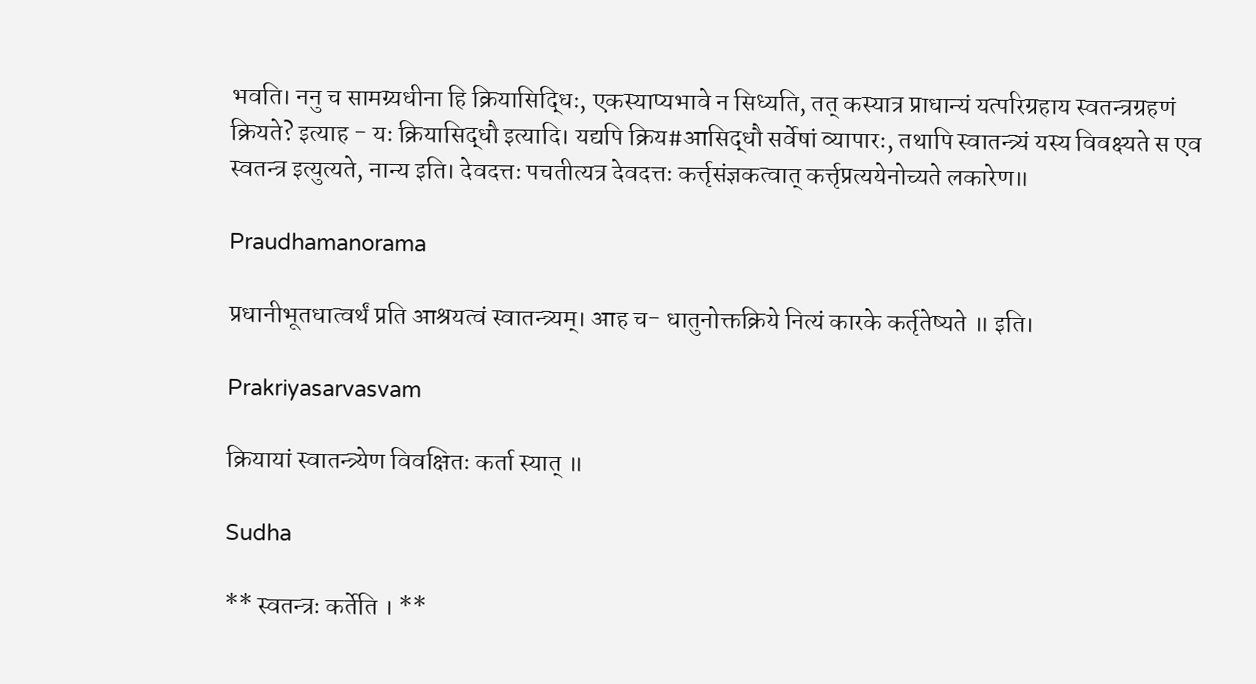भवति। ननु च सामग्र्यधीना हि क्रियासिद्धिः, एकस्याप्यभावे न सिध्यति, तत् कस्यात्र प्राधान्यं यत्परिग्रहाय स्वतन्त्रग्रहणं क्रियते? इत्याह - यः क्रियासिद्धौ इत्यादि। यद्यपि क्रिय#आसिद्धौ सर्वेषां व्यापारः, तथापि स्वातन्त्र्यं यस्य विवक्ष्यते स एव स्वतन्त्र इत्युत्यते, नान्य इति। देवदत्तः पचतीत्यत्र देवदत्तः कर्त्तृसंज्ञकत्वात् कर्त्तृप्रत्ययेनोच्यते लकारेण॥

Praudhamanorama

प्रधानीभूतधात्वर्थं प्रति आश्रयत्वं स्वातन्त्र्यम्। आह च- धातुनोक्तक्रिये नित्यं कारके कर्तृतेष्यते ॥ इति।

Prakriyasarvasvam

क्रियायां स्वातन्त्र्येण विवक्षितः कर्ता स्यात् ॥

Sudha

** स्वतन्त्रः कर्तेति । **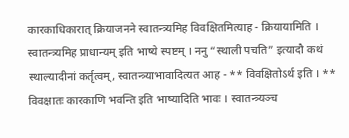कारकाधिकारात् क्रियाजनने स्वातन्त्र्यमिह विवक्षितमित्याह - क्रियायामिति । स्वातन्त्र्यमिह प्राधान्यम् इति भाष्ये स्पष्टम् । ननु “स्थाली पचति” इत्यादौ कथं स्थाल्यादीनां कर्तृत्वम्, स्वातन्त्र्याभावादित्यत आह - ** विवक्षितोऽर्थ इति । ** विवक्षातः कारकाणि भवन्ति इति भाष्यादिति भावः । स्वातन्त्र्यञ्च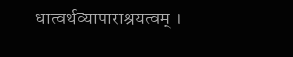धात्वर्थव्यापाराश्रयत्वम् ।